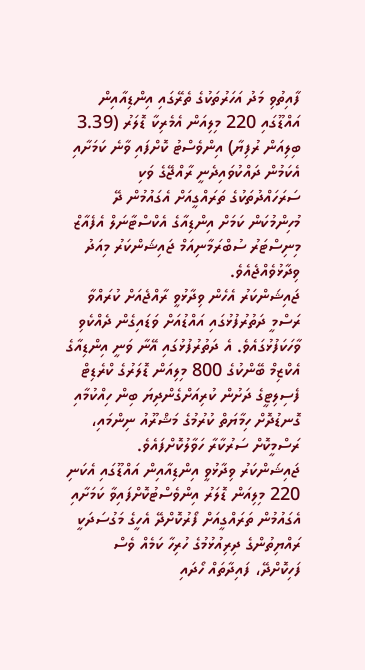ފާއިތުވި މަދު އަހަރުތަކުގެ ތެރޭގައި އިންޑިއާއިން އައްޑޫގައި 220 މިލިއަން އެމެރިކާ ޑޮލަރު (3.39 ބިލިއަން ރުފިޔާ) އިންވެސްޓު ކޮށްފައި ވާނެ ކަމަށާއި އެކަމުން ދައްކުވައިދެނީ ރާއްޖޭގެ ވަކި ސަރަހައްދުތަކުގެ ތަރައްގީއަށް އެގައުމުން ދޭ މުހިންމުކަން ކަމަށް އިންޑިއާގެ އެކްސްޓާނަލް އެފެއާޒް މިނިސްޓަރު ސުބްރަމާނިއަމް ޖައިޝަންކަރު މިއަދު ވިދާޅުވެއްޖެއެވެ.
ޖައިޝަންކަރު އެހެން ވިދާޅުވީ ރާއްޖެއަށް ކުރައްވާ ރަސްމީ ދަތުރުފުޅުގައި އައްޑުއަށް ވަޑައިގެން ދެއްކެވި ވާހަކަފުޅުގައެވެ. އެ ދަތުރުފުޅުގައި އޭނާ ވަނީ އިންޑިއާގެ އެކްޒިމް ބޭންކުގެ 800 މިލިއަން ޑޮލަރުގެ ކްރެޑިޓް ފެސިލިޓީގެ ދަށުން ކުރިއަށްގެންދިޔަ ބިން ހިއްކުމާއި ގޮނޑުދޮށް ހިމާޔަތް ކުރުމުގެ މަޝްރޫއު ނިންމައި، ރަސްމީކޮށް ސަރުކާރާ ހަވާލުކޮށްފައެވެ.
ޖައިޝަންކަރު ވިދާޅުވީ އިންޑިއާއިން އައްޑޫގައި އެކަނި 220 މިލިއަން ޑޮލަރު އިންވެސްޓުކޮށްފައިވާ ކަމަށާއި އެގައުމުން ތަރައްގީއަށް ފޯރުކޮށްދޭ އެހީގެ މަގުސަދަކީ ރައްޔިތުންގެ ދިރިއުޅުމުގެ ހުރިހާ ކަމެއް ވެސް ފަހިކޮށްދޭ، ފައިދާތައް ހޯދައި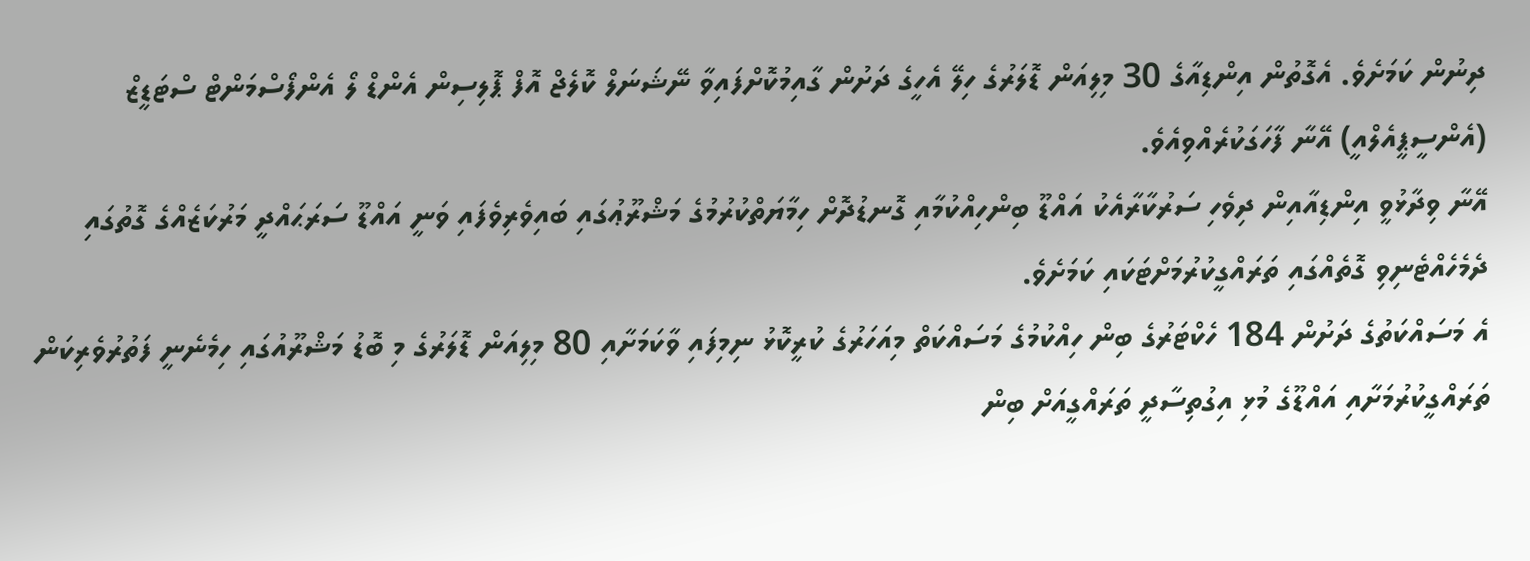ދިނުން ކަމަށެވެ. އެގޮތުން އިންޑިއާގެ 30 މިލިއަން ޑޮލަރުގެ ހިލޭ އެހީގެ ދަށުން ގާއިމުކޮށްފައިވާ ނޭޝަނަލް ކޮލެޖް އޮފް ޕޮލިސިން އެންޑް ލޯ އެންފޯސްމަންޓް ސްޓަޑީޒް (އެންސީޕީއެލްއީ) އޭނާ ފާހަގަކުރެއްވިއެވެ.
އޭނާ ވިދާޅުވީ އިންޑިއާއިން ދިވެހި ސަރުކާރާއެކު އައްޑޫ ބިންހިއްކުމާއި ގޮނޑުދޮށް ހިމާޔަތްކުރުމުގެ މަޝްރޫޢުގައި ބައިވެރިވެފައި ވަނީ އައްޑޫ ސަރަޙައްދީ މަރުކަޒެއްގެ ގޮތުގައި ދެމެހެއްޓެނިވި ގޮތެއްގައި ތަރައްގީކުރުމަށްޓަކައި ކަމަށެވެ.
އެ މަސައްކަތުގެ ދަށުން 184 ހެކްޓަރުގެ ބިން ހިއްކުމުގެ މަސައްކަތް މިއަހަރުގެ ކުރީކޮޅު ނިމިފައި ވާކަމަށާއި 80 މިލިއަން ޑޮލަރުގެ މި ބޮޑު މަޝްރޫއުގައި ހިމެނެނީ ފަތުރުވެރިކަން ތަރައްގީކުރުމަށާއި އައްޑޫގެ މުޅި އިގުތިސާދީ ތަރައްގީއަށް ބިން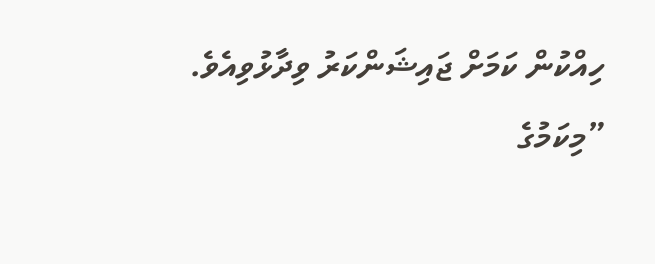ހިއްކުން ކަމަށް ޖައިޝަންކަރު ވިދާޅުވިއެވެ.
”މިކަމުގެ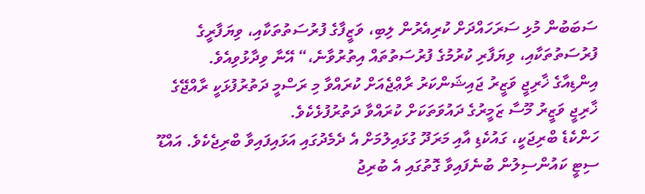ސަބަބުން މުޅި ސަރަހައްދަށް ކުރިއެރުން ލިބި، ވަޒީފާގެ ފުރުސަތުތަކާއި، ވިޔަފާރީގެ ފުރުސަތުތަކާއި، ވިޔަފާރި ކުރުމުގެ ފުރުސަތުތައް އިތުރުވާނެ،“ އޭނާ ވިދާޅުވިއެވެ.
އިންޑިއާގެ ޚާރިޖީ ވަޒީރު ޖައިޝަންކަރު ރާޢްޖެއަށް ކުރައްވާ މި ރަސްމީ ދަތުރުފުޅަކީ ރާއްޖޭގެ ޚާރިޖީ ވަޒީރު މޫސާ ޒަމީރުގެ ދައުވަތަކަށް ކުރައްވާ ދަތުރުފުޅެކެވެ.
ހަންކެޑެ ބްރިޖަކީ، ގައުކެޑި އާއި މަރަދޫ ގުޅައިލުމަށް އެ ދެމެދުގައި އަޅައިފައިވާ ބްރިޖެކެވެ. އައްޑޫ ސިޓީ ކައުންސިލުން ބުނެފައިވާ ގޮތުގައި އެ ބުރިޖު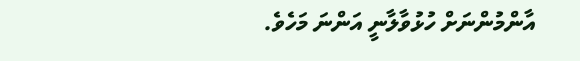އާންމުންނަށް ހުޅުވާލާނީ އަންނަ މަހެވެ.